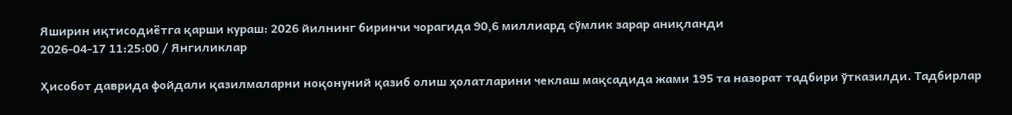Яширин иқтисодиётга қарши кураш: 2026 йилнинг биринчи чорагида 90,6 миллиард сўмлик зарар аниқланди
2026-04-17 11:25:00 / Янгиликлар

Ҳисобот даврида фойдали қазилмаларни ноқонуний қазиб олиш ҳолатларини чеклаш мақсадида жами 195 та назорат тадбири ўтказилди. Тадбирлар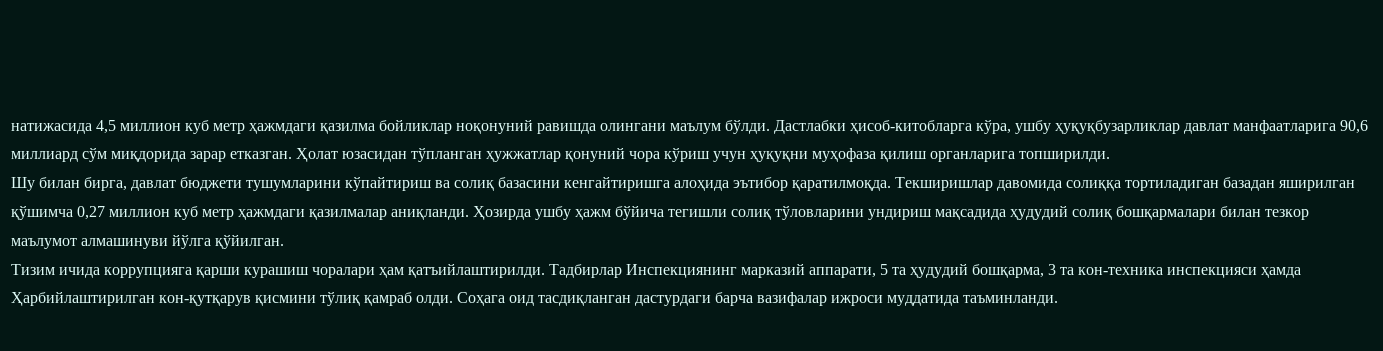натижасида 4,5 миллион куб метр ҳажмдаги қазилма бойликлар ноқонуний равишда олингани маълум бўлди. Дастлабки ҳисоб-китобларга кўра, ушбу ҳуқуқбузарликлар давлат манфаатларига 90,6 миллиард сўм миқдорида зарар етказган. Ҳолат юзасидан тўпланган ҳужжатлар қонуний чора кўриш учун ҳуқуқни муҳофаза қилиш органларига топширилди.
Шу билан бирга, давлат бюджети тушумларини кўпайтириш ва солиқ базасини кенгайтиришга алоҳида эътибор қаратилмоқда. Текширишлар давомида солиққа тортиладиган базадан яширилган қўшимча 0,27 миллион куб метр ҳажмдаги қазилмалар аниқланди. Ҳозирда ушбу ҳажм бўйича тегишли солиқ тўловларини ундириш мақсадида ҳудудий солиқ бошқармалари билан тезкор маълумот алмашинуви йўлга қўйилган.
Тизим ичида коррупцияга қарши курашиш чоралари ҳам қатъийлаштирилди. Тадбирлар Инспекциянинг марказий аппарати, 5 та ҳудудий бошқарма, 3 та кон-техника инспекцияси ҳамда Ҳарбийлаштирилган кон-қутқарув қисмини тўлиқ қамраб олди. Соҳага оид тасдиқланган дастурдаги барча вазифалар ижроси муддатида таъминланди.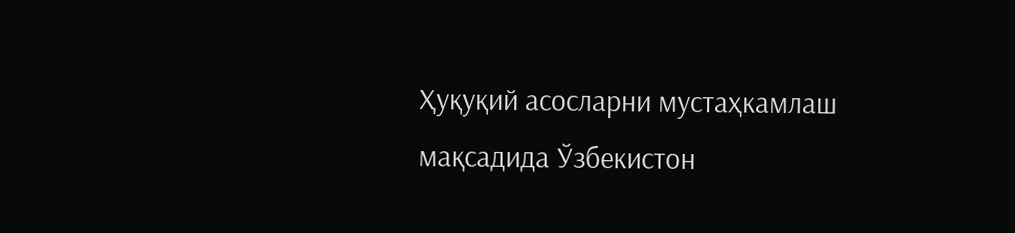Ҳуқуқий асосларни мустаҳкамлаш мақсадида Ўзбекистон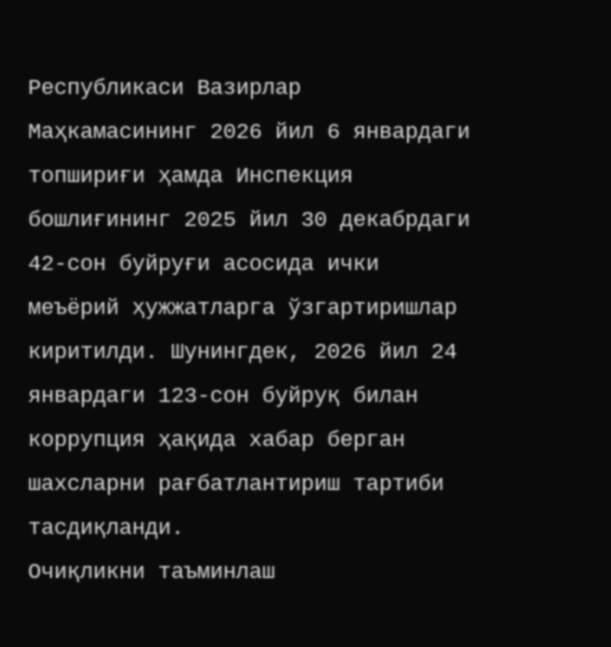Республикаси Вазирлар Маҳкамасининг 2026 йил 6 январдаги топшириғи ҳамда Инспекция бошлиғининг 2025 йил 30 декабрдаги 42-сон буйруғи асосида ички меъёрий ҳужжатларга ўзгартиришлар киритилди. Шунингдек, 2026 йил 24 январдаги 123-сон буйруқ билан коррупция ҳақида хабар берган шахсларни рағбатлантириш тартиби тасдиқланди.
Очиқликни таъминлаш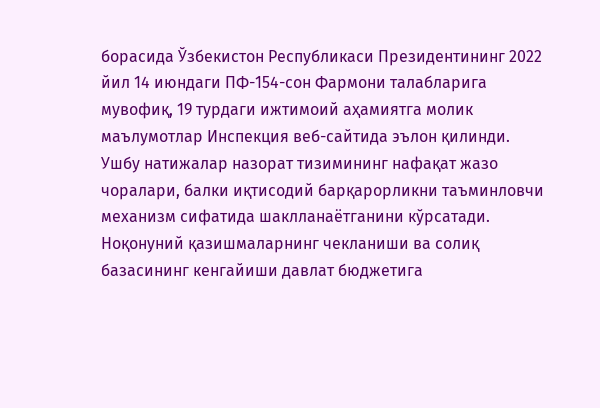борасида Ўзбекистон Республикаси Президентининг 2022 йил 14 июндаги ПФ-154-сон Фармони талабларига мувофиқ, 19 турдаги ижтимоий аҳамиятга молик маълумотлар Инспекция веб-сайтида эълон қилинди.
Ушбу натижалар назорат тизимининг нафақат жазо чоралари, балки иқтисодий барқарорликни таъминловчи механизм сифатида шаклланаётганини кўрсатади. Ноқонуний қазишмаларнинг чекланиши ва солиқ базасининг кенгайиши давлат бюджетига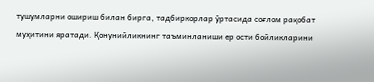тушумларни ошириш билан бирга, тадбиркорлар ўртасида соғлом рақобат муҳитини яратади. Қонунийликнинг таъминланиши ер ости бойликларини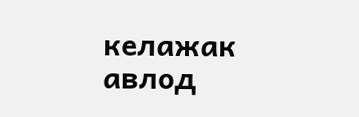келажак авлод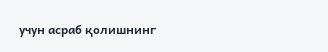учун асраб қолишнинг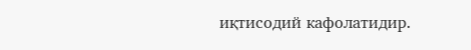иқтисодий кафолатидир.